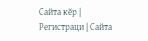Сайта кӗр | Регистраци | Сайта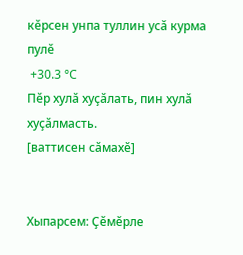кӗрсен унпа туллин усӑ курма пулӗ
 +30.3 °C
Пӗр хулӑ хуҫӑлать, пин хулӑ хуҫӑлмасть.
[ваттисен сӑмахӗ]


Хыпарсем: Ҫӗмӗрле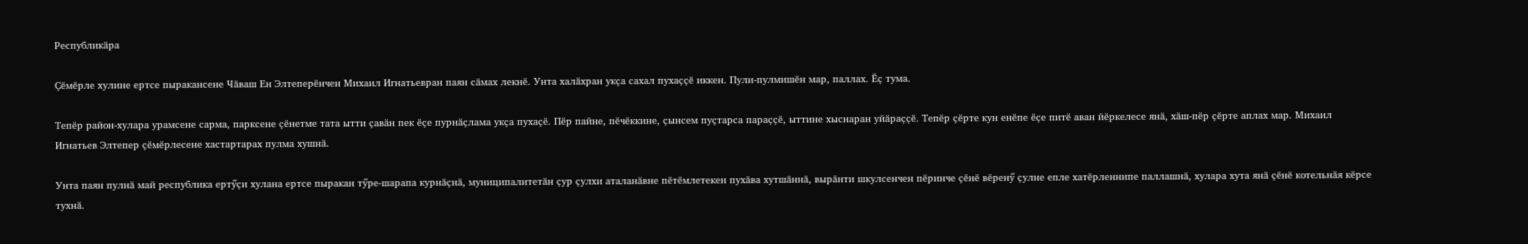Республикӑра

Ҫӗмӗрле хулине ертсе пыракансене Чӑваш Ен Элтеперӗнчен Михаил Игнатьевран паян сӑмах лекнӗ. Унта халӑхран укҫа сахал пухаҫҫӗ иккен. Пули-пулмишӗн мар, паллах. Ӗҫ тума.

Тепӗр район-хулара урамсене сарма, парксене ҫӗнетме тата ытти ҫавӑн пек ӗҫе пурнӑҫлама укҫа пухаҫӗ. Пӗр пайне, пӗчӗккине, ҫынсем пуҫтарса параҫҫӗ, ыттине хыснаран уйӑраҫҫӗ. Тепӗр ҫӗрте кун енӗпе ӗҫе питӗ аван йӗркелесе янӑ, хӑш-пӗр ҫӗрте аплах мар. Михаил Игнатьев Элтепер ҫӗмӗрлесене хастартарах пулма хушнӑ.

Унта паян пулнӑ май республика ертӳҫи хулана ертсе пыракан тӳре-шарапа курнӑҫнӑ, муниципалитетӑн ҫур ҫулхи аталанӑвне пӗтӗмлетекен пухӑва хутшӑннӑ, вырӑнти шкулсенчен пӗринче ҫӗнӗ вӗренӳ ҫулне епле хатӗрленнипе паллашнӑ, хулара хута янӑ ҫӗнӗ котельнӑя кӗрсе тухнӑ.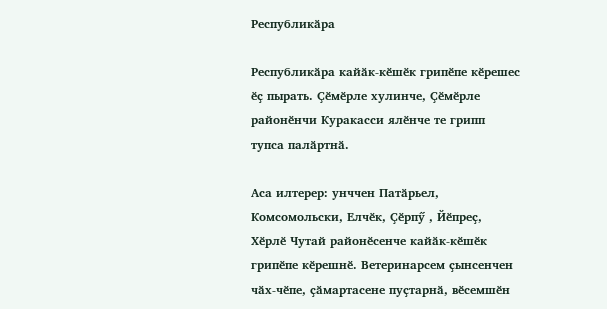Республикӑра

Республикӑра кайӑк-кӗшӗк грипӗпе кӗрешес ӗҫ пырать. Ҫӗмӗрле хулинче, Ҫӗмӗрле районӗнчи Куракасси ялӗнче те грипп тупса палӑртнӑ.

Аса илтерер: унччен Патӑрьел, Комсомольски, Елчӗк, Ҫӗрпӳ , Йӗпреҫ, Хӗрлӗ Чутай районӗсенче кайӑк-кӗшӗк грипӗпе кӗрешнӗ. Ветеринарсем ҫынсенчен чӑх-чӗпе, ҫӑмартасене пуҫтарнӑ, вӗсемшӗн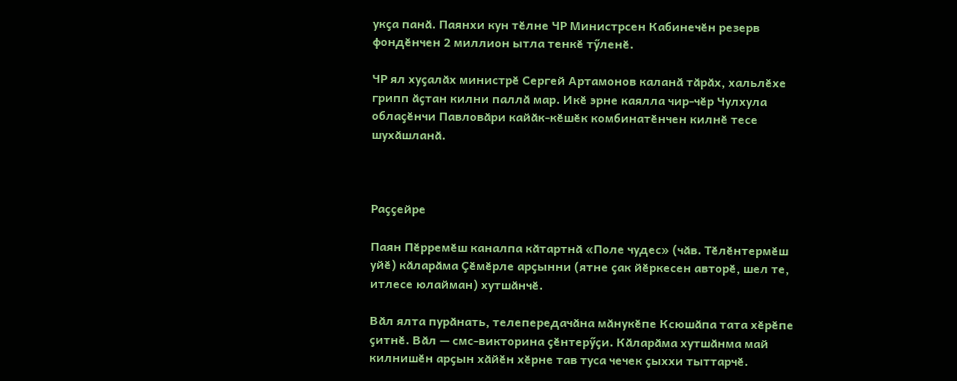укҫа панӑ. Паянхи кун тӗлне ЧР Министрсен Кабинечӗн резерв фондӗнчен 2 миллион ытла тенкӗ тӳленӗ.

ЧР ял хуҫалӑх министрӗ Сергей Артамонов каланӑ тӑрӑх, хальлӗхе грипп ӑҫтан килни паллӑ мар. Икӗ эрне каялла чир-чӗр Чулхула облаҫӗнчи Павловӑри кайӑк-кӗшӗк комбинатӗнчен килнӗ тесе шухӑшланӑ.



Раҫҫейре

Паян Пӗрремӗш каналпа кӑтартнӑ «Поле чудес» (чӑв. Тӗлӗнтермӗш уйӗ) кӑларӑма Ҫӗмӗрле арҫынни (ятне ҫак йӗркесен авторӗ, шел те, итлесе юлайман) хутшӑнчӗ.

Вӑл ялта пурӑнать, телепередачӑна мӑнукӗпе Ксюшӑпа тата хӗрӗпе ҫитнӗ. Вӑл — смс-викторина ҫӗнтерӳҫи. Кӑларӑма хутшӑнма май килнишӗн арҫын хӑйӗн хӗрне тав туса чечек ҫыххи тыттарчӗ.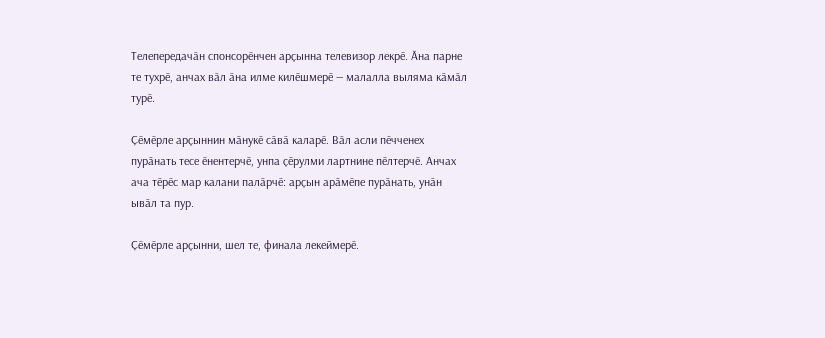Телепередачӑн спонсорӗнчен арҫынна телевизор лекрӗ. Ӑна парне те тухрӗ, анчах вӑл ӑна илме килӗшмерӗ — малалла выляма кӑмӑл турӗ.

Ҫӗмӗрле арҫыннин мӑнукӗ сӑвӑ каларӗ. Вӑл асли пӗчченех пурӑнать тесе ӗнентерчӗ, унпа ҫӗрулми лартнине пӗлтерчӗ. Анчах ача тӗрӗс мар калани палӑрчӗ: арҫын арӑмӗпе пурӑнать, унӑн ывӑл та пур.

Ҫӗмӗрле арҫынни, шел те, финала лекеймерӗ.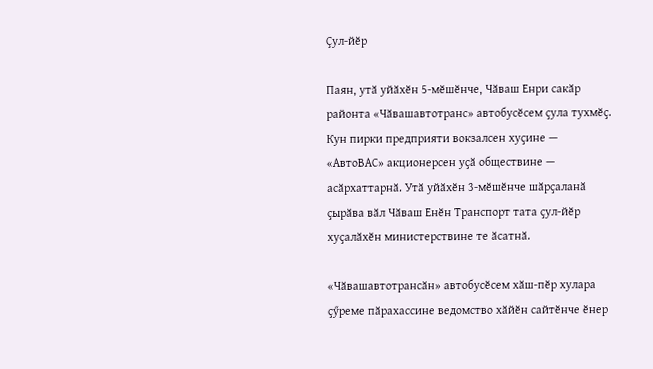Ҫул-йӗр

Паян, утӑ уйӑхӗн 5-мӗшӗнче, Чӑваш Енри сакӑр районта «Чӑвашавтотранс» автобусӗсем ҫула тухмӗҫ. Кун пирки предприяти вокзалсен хуҫине — «АвтоВАС» акционерсен уҫӑ обществине — асӑрхаттарнӑ. Утӑ уйӑхӗн 3-мӗшӗнче шӑрҫаланӑ ҫырӑва вӑл Чӑваш Енӗн Транспорт тата ҫул-йӗр хуҫалӑхӗн министерствине те ӑсатнӑ.

«Чӑвашавтотрансӑн» автобусӗсем хӑш-пӗр хулара ҫӳреме пӑрахассине ведомство хӑйӗн сайтӗнче ӗнер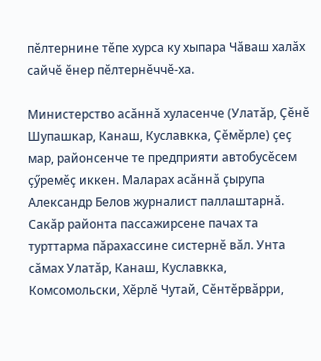пӗлтернине тӗпе хурса ку хыпара Чӑваш халӑх сайчӗ ӗнер пӗлтернӗччӗ-ха.

Министерство асӑннӑ хуласенче (Улатӑр, Ҫӗнӗ Шупашкар, Канаш, Куславкка, Ҫӗмӗрле) ҫеҫ мар, районсенче те предприяти автобусӗсем ҫӳремӗҫ иккен. Маларах асӑннӑ ҫырупа Александр Белов журналист паллаштарнӑ. Сакӑр районта пассажирсене пачах та турттарма пӑрахассине систернӗ вӑл. Унта сӑмах Улатӑр, Канаш, Куславкка, Комсомольски, Хӗрлӗ Чутай, Сӗнтӗрвӑрри,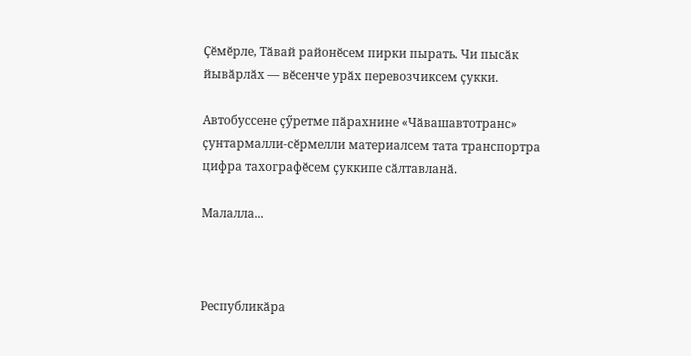Ҫӗмӗрле, Тӑвай районӗсем пирки пырать. Чи пысӑк йывӑрлӑх — вӗсенче урӑх перевозчиксем ҫукки.

Автобуссене ҫӳретме пӑрахнине «Чӑвашавтотранс» ҫунтармалли-сӗрмелли материалсем тата транспортра цифра тахографӗсем ҫуккипе сӑлтавланӑ.

Малалла...



Республикӑра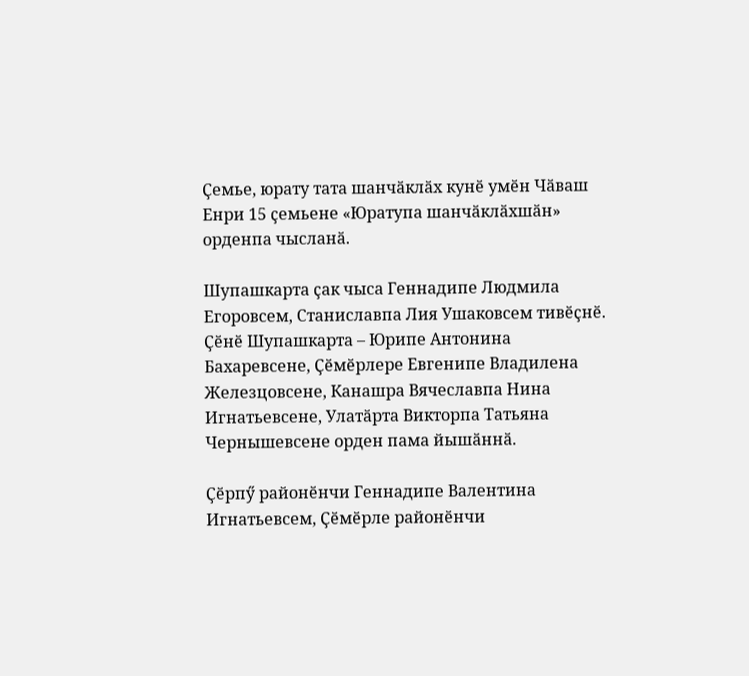Ҫемье, юрату тата шанчӑклӑх кунӗ умӗн Чӑваш Енри 15 ҫемьене «Юратупа шанчӑклӑхшӑн» орденпа чысланӑ.

Шупашкарта ҫак чыса Геннадипе Людмила Егоровсем, Станиславпа Лия Ушаковсем тивӗҫнӗ. Ҫӗнӗ Шупашкарта – Юрипе Антонина Бахаревсене, Ҫӗмӗрлере Евгенипе Владилена Железцовсене, Канашра Вячеславпа Нина Игнатьевсене, Улатӑрта Викторпа Татьяна Чернышевсене орден пама йышӑннӑ.

Ҫӗрпӳ районӗнчи Геннадипе Валентина Игнатьевсем, Ҫӗмӗрле районӗнчи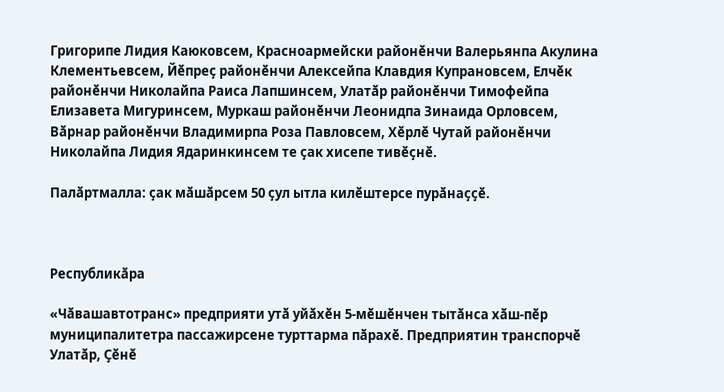Григорипе Лидия Каюковсем, Красноармейски районӗнчи Валерьянпа Акулина Клементьевсем, Йӗпреҫ районӗнчи Алексейпа Клавдия Купрановсем, Елчӗк районӗнчи Николайпа Раиса Лапшинсем, Улатӑр районӗнчи Тимофейпа Елизавета Мигуринсем, Муркаш районӗнчи Леонидпа Зинаида Орловсем, Вӑрнар районӗнчи Владимирпа Роза Павловсем, Хӗрлӗ Чутай районӗнчи Николайпа Лидия Ядаринкинсем те ҫак хисепе тивӗҫнӗ.

Палӑртмалла: ҫак мӑшӑрсем 50 ҫул ытла килӗштерсе пурӑнаҫҫӗ.



Республикӑра

«Чӑвашавтотранс» предприяти утӑ уйӑхӗн 5-мӗшӗнчен тытӑнса хӑш-пӗр муниципалитетра пассажирсене турттарма пӑрахӗ. Предприятин транспорчӗ Улатӑр, Ҫӗнӗ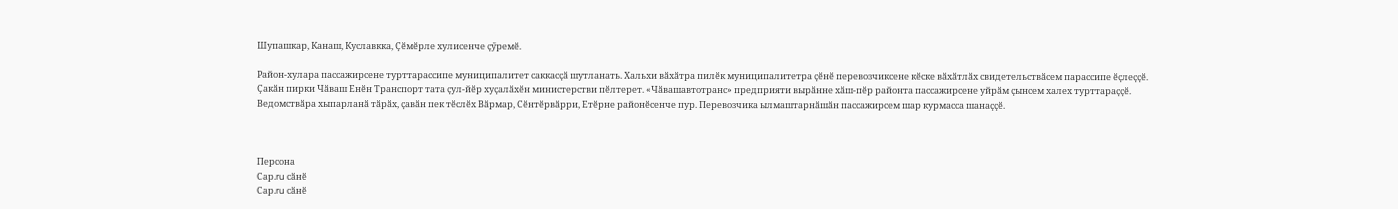Шупашкар, Канаш, Куславкка, Ҫӗмӗрле хулисенче ҫӳремӗ.

Район-хулара пассажирсене турттарассипе муниципалитет саккасҫӑ шутланать. Хальхи вӑхӑтра пилӗк муниципалитетра ҫӗнӗ перевозчиксене кӗске вӑхӑтлӑх свидетельствӑсем парассипе ӗҫлеҫҫӗ. Ҫакӑн пирки Чӑваш Енӗн Транспорт тата ҫул-йӗр хуҫалӑхӗн министерстви пӗлтерет. «Чӑвашавтотранс» предприяти вырӑнне хӑш-пӗр районта пассажирсене уйрӑм ҫынсем халех турттараҫҫӗ. Ведомствӑра хыпарланӑ тӑрӑх, ҫавӑн пек тӗслӗх Вӑрмар, Сӗнтӗрвӑрри, Етӗрне районӗсенче пур. Перевозчика ылмаштарнӑшӑн пассажирсем шар курмасса шанаҫҫӗ.



Персона
Сар.ru сӑнӗ
Сар.ru сӑнӗ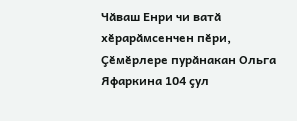Чӑваш Енри чи ватӑ хӗрарӑмсенчен пӗри, Ҫӗмӗрлере пурӑнакан Ольга Яфаркина 104 ҫул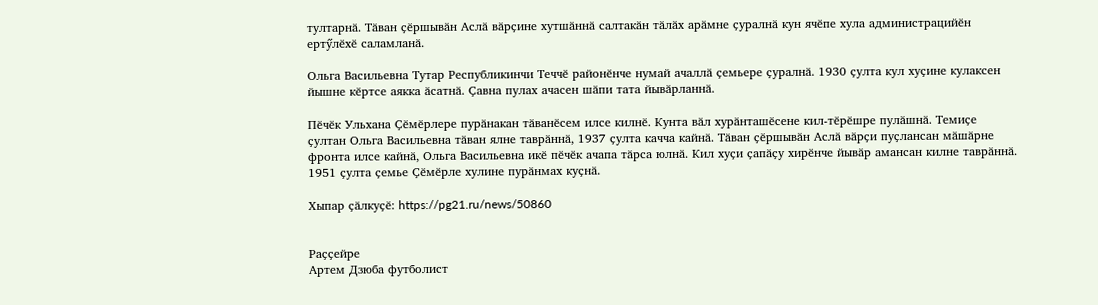тултарнӑ. Тӑван ҫӗршывӑн Аслӑ вӑрҫине хутшӑннӑ салтакӑн тӑлӑх арӑмне ҫуралнӑ кун ячӗпе хула администрацийӗн ертӳлӗхӗ саламланӑ.

Ольга Васильевна Тутар Республикинчи Теччӗ районӗнче нумай ачаллӑ ҫемьере ҫуралнӑ. 1930 ҫулта кул хуҫине кулаксен йышне кӗртсе аякка ӑсатнӑ. Ҫавна пулах ачасен шӑпи тата йывӑрланнӑ.

Пӗчӗк Ульхана Ҫӗмӗрлере пурӑнакан тӑванӗсем илсе килнӗ. Кунта вӑл хурӑнташӗсене кил-тӗрӗшре пулӑшнӑ. Темиҫе ҫултан Ольга Васильевна тӑван ялне таврӑннӑ, 1937 ҫулта качча кайнӑ. Тӑван ҫӗршывӑн Аслӑ вӑрҫи пуҫлансан мӑшӑрне фронта илсе кайнӑ, Ольга Васильевна икӗ пӗчӗк ачапа тӑрса юлнӑ. Кил хуҫи ҫапӑҫу хирӗнче йывӑр амансан килне таврӑннӑ. 1951 ҫулта ҫемье Ҫӗмӗрле хулине пурӑнмах куҫнӑ.

Хыпар ҫӑлкуҫӗ: https://pg21.ru/news/50860


Раҫҫейре
Артем Дзюба футболист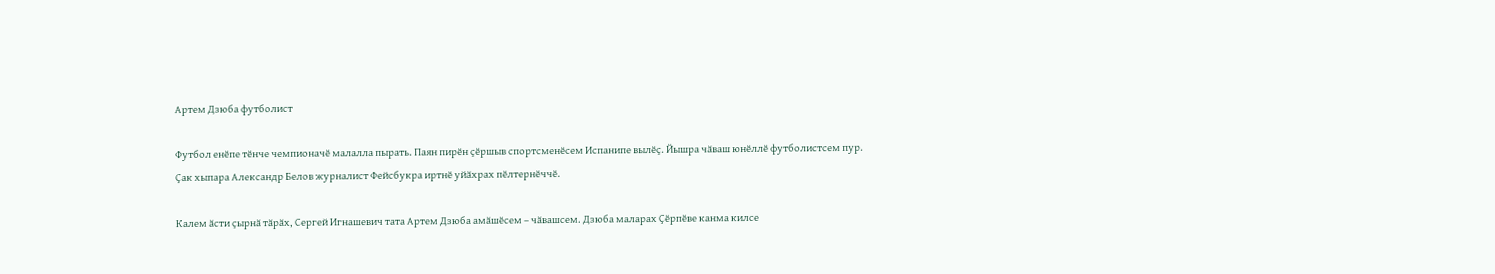Артем Дзюба футболист

Футбол енӗпе тӗнче чемпионачӗ малалла пырать. Паян пирӗн ҫӗршыв спортсменӗсем Испанипе вылӗҫ. Йышра чӑваш юнӗллӗ футболистсем пур. Ҫак хыпара Александр Белов журналист Фейсбукра иртнӗ уйӑхрах пӗлтернӗччӗ.

Калем ӑсти ҫырнӑ тӑрӑх, Сергей Игнашевич тата Артем Дзюба амӑшӗсем – чӑвашсем. Дзюба маларах Ҫӗрпӗве канма килсе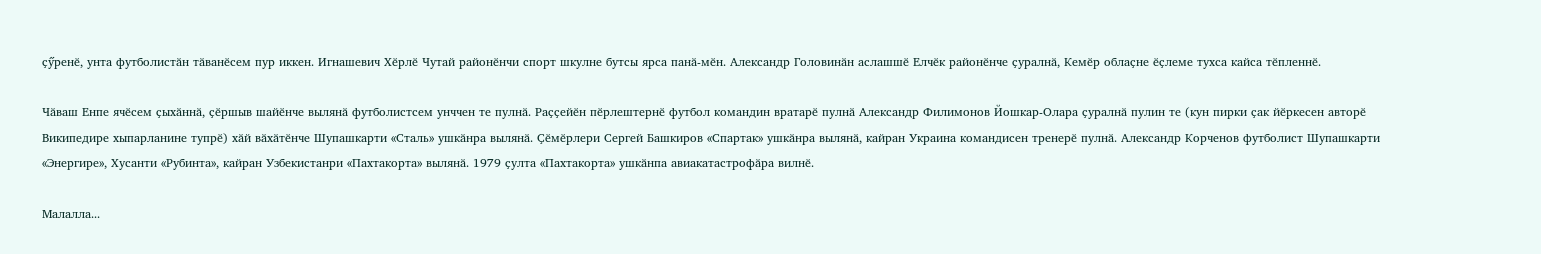ҫӳренӗ, унта футболистӑн тӑванӗсем пур иккен. Игнашевич Хӗрлӗ Чутай районӗнчи спорт шкулне бутсы ярса панӑ-мӗн. Александр Головинӑн аслашшӗ Елчӗк районӗнче ҫуралнӑ, Кемӗр облаҫне ӗҫлеме тухса кайса тӗпленнӗ.

Чӑваш Енпе ячӗсем ҫыхӑннӑ, ҫӗршыв шайӗнче вылянӑ футболистсем унччен те пулнӑ. Раҫҫейӗн пӗрлештернӗ футбол командин вратарӗ пулнӑ Александр Филимонов Йошкар-Олара ҫуралнӑ пулин те (кун пирки ҫак йӗркесен авторӗ Википедире хыпарланине тупрӗ) хӑй вӑхӑтӗнче Шупашкарти «Сталь» ушкӑнра вылянӑ. Ҫӗмӗрлери Сергей Башкиров «Спартак» ушкӑнра вылянӑ, кайран Украина командисен тренерӗ пулнӑ. Александр Корченов футболист Шупашкарти «Энергире», Хусанти «Рубинта», кайран Узбекистанри «Пахтакорта» вылянӑ. 1979 ҫулта «Пахтакорта» ушкӑнпа авиакатастрофӑра вилнӗ.

Малалла...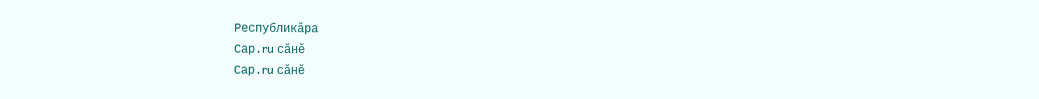Республикӑра
Сар.ru сӑнӗ
Сар.ru сӑнӗ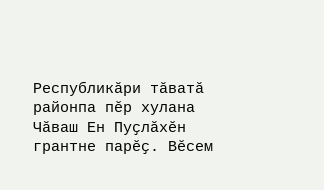Республикӑри тӑватӑ районпа пӗр хулана Чӑваш Ен Пуҫлӑхӗн грантне парӗҫ. Вӗсем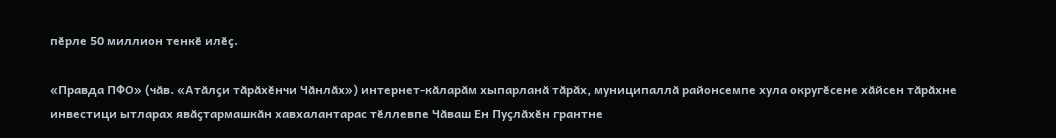пӗрле 50 миллион тенкӗ илӗҫ.

«Правда ПФО» (чӑв. «Атӑлҫи тӑрӑхӗнчи Чӑнлӑх») интернет-кӑларӑм хыпарланӑ тӑрӑх, муниципаллӑ районсемпе хула округӗсене хӑйсен тӑрӑхне инвестици ытларах явӑҫтармашкӑн хавхалантарас тӗллевпе Чӑваш Ен Пуҫлӑхӗн грантне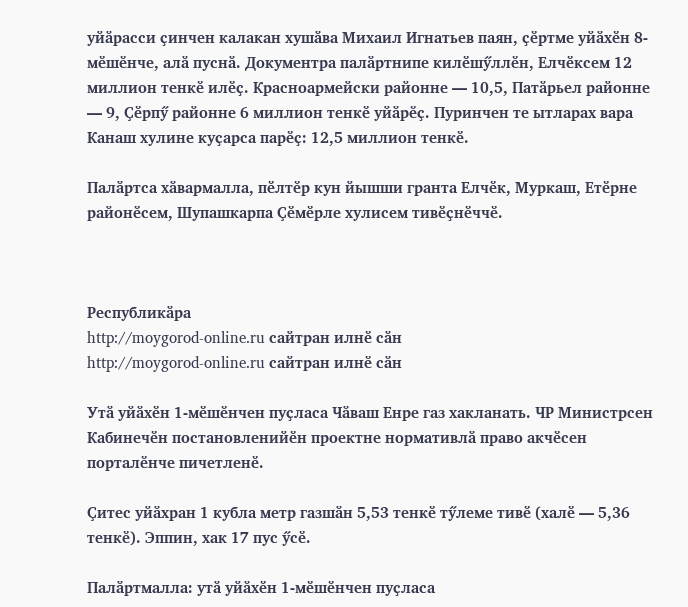уйӑрасси ҫинчен калакан хушӑва Михаил Игнатьев паян, ҫӗртме уйӑхӗн 8-мӗшӗнче, алӑ пуснӑ. Документра палӑртнипе килӗшӳллӗн, Елчӗксем 12 миллион тенкӗ илӗҫ. Красноармейски районне — 10,5, Патӑрьел районне — 9, Ҫӗрпӳ районне 6 миллион тенкӗ уйӑрӗҫ. Пуринчен те ытларах вара Канаш хулине куҫарса парӗҫ: 12,5 миллион тенкӗ.

Палӑртса хӑвармалла, пӗлтӗр кун йышши гранта Елчӗк, Муркаш, Етӗрне районӗсем, Шупашкарпа Ҫӗмӗрле хулисем тивӗҫнӗччӗ.



Республикӑра
http://moygorod-online.ru сайтран илнӗ сӑн
http://moygorod-online.ru сайтран илнӗ сӑн

Утӑ уйӑхӗн 1-мӗшӗнчен пуҫласа Чӑваш Енре газ хакланать. ЧР Министрсен Кабинечӗн постановленийӗн проектне нормативлӑ право акчӗсен порталӗнче пичетленӗ.

Ҫитес уйӑхран 1 кубла метр газшӑн 5,53 тенкӗ тӳлеме тивӗ (халӗ — 5,36 тенкӗ). Эппин, хак 17 пус ӳсӗ.

Палӑртмалла: утӑ уйӑхӗн 1-мӗшӗнчен пуҫласа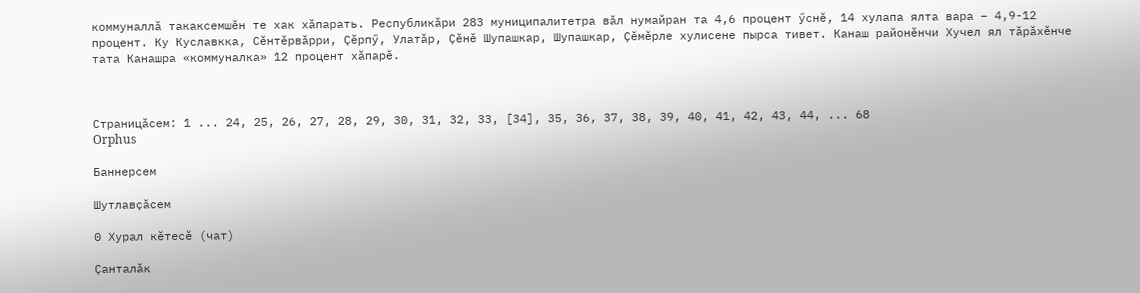коммуналлӑ такаксемшӗн те хак хӑпарать. Республикӑри 283 муниципалитетра вӑл нумайран та 4,6 процент ӳснӗ, 14 хулапа ялта вара – 4,9-12 процент. Ку Куславкка, Сӗнтӗрвӑрри, Ҫӗрпӳ, Улатӑр, Ҫӗнӗ Шупашкар, Шупашкар, Ҫӗмӗрле хулисене пырса тивет. Канаш районӗнчи Хучел ял тӑрӑхӗнче тата Канашра «коммуналка» 12 процент хӑпарӗ.



Страницӑсем: 1 ... 24, 25, 26, 27, 28, 29, 30, 31, 32, 33, [34], 35, 36, 37, 38, 39, 40, 41, 42, 43, 44, ... 68
Orphus

Баннерсем

Шутлавҫӑсем

0 Хурал кӗтесӗ (чат)

Ҫанталӑк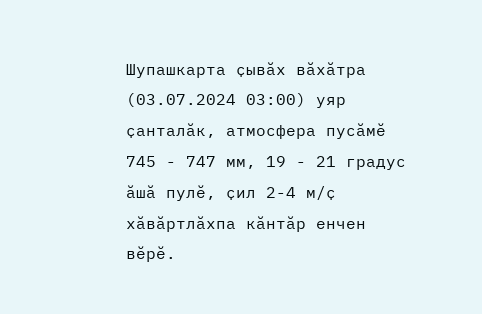Шупашкарта ҫывӑх вӑхӑтра (03.07.2024 03:00) уяр ҫанталӑк, атмосфера пусӑмӗ 745 - 747 мм, 19 - 21 градус ӑшӑ пулӗ, ҫил 2-4 м/ҫ хӑвӑртлӑхпа кӑнтӑр енчен вӗрӗ.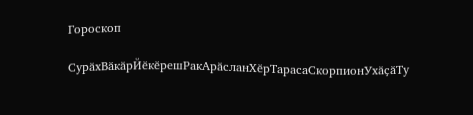Гороскоп

СурӑхВӑкӑрЙӗкӗрешРакАрӑсланХӗрТарасаСкорпионУхӑҫӑТу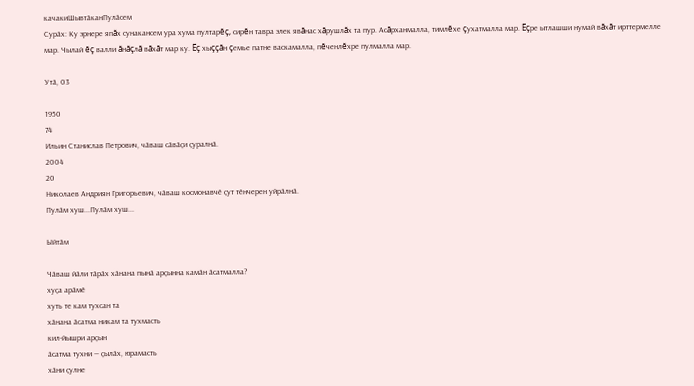качакиШывтӑканПулӑсем
Сурӑх: Ку эрнере япăх сунакансем ура хума пултарĕç, сирĕн тавра элек явăнас хăрушлăх та пур. Асăрханмалла, тимлĕхе çухатмалла мар. Ĕçре ытлашши нумай вăхăт ирттермелле мар. Чылай ĕç валли ăнăçлă вăхăт мар ку. Ĕç хыççăн çемье патне васкамалла, пĕченлĕхре пулмалла мар.

Утӑ, 03

1950
74
Ильин Станислав Петрович, чӑваш сӑвӑҫи ҫуралнӑ.
2004
20
Николаев Андриян Григорьевич, чӑваш космонавчӗ ҫут тӗнчерен уйрӑлнӑ.
Пулӑм хуш...Пулӑм хуш...

Ыйтӑм

Чӑваш йӑли тӑрӑх хӑнана пынӑ арҫынна камӑн ӑсатмалла?
хуҫа арӑмӗ
хуть те кам тухсан та
хӑнана ӑсатма никам та тухмасть
кил-йышри арҫын
ӑсатма тухни — ҫылӑх, юрамасть
хӑни ҫулне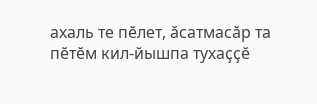ахаль те пӗлет, ӑсатмасӑр та
пӗтӗм кил-йышпа тухаҫҫӗ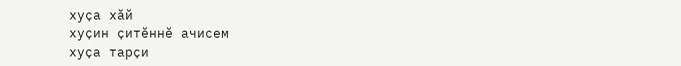хуҫа хӑй
хуҫин ҫитӗннӗ ачисем
хуҫа тарҫи